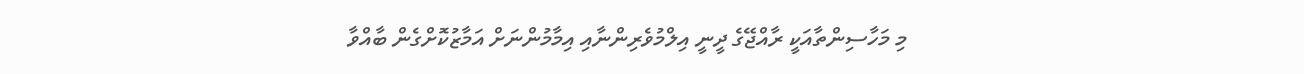މި މަހާސިންތާއަކީ ރާއްޖޭގެ ދީނީ އިލްމުވެރިންނާއި އިމާމުންނަށް އަމާޒުކޮށްގެން ބާއްވާ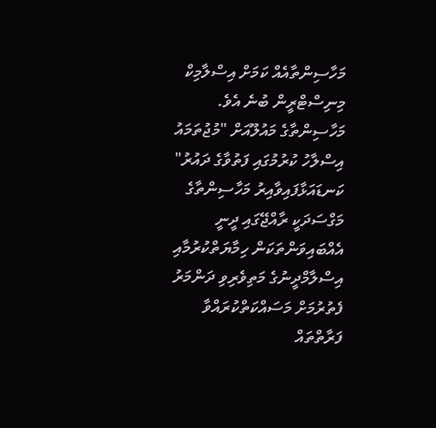މަހާސިންތާއެއް ކަމަށް އިސްލާމިކް މިނިސްޓްރީން ބުނެ އެވެ.
މަހާސިންތާގެ މައުލޫއަށް "މުޖުތަމައު އިސްލާހު ކުރުމުގައި ފަތުވާގެ ދައުރު" ކަނޑައަޅާފައިވާއިރު މަހާސިންތާގެ މަގްސަދަކީ ރާއްޖޭގައި ދީނީ އެއްބައިވަންތަކަން ހިމާޔަތްކުރުމާއި އިސްލާމްދީނުގެ މަތިވެރިވި ދަންމަރު ފެތުރުމަށް މަސައްކަތްކުރައްވާ ފަރާތްތައް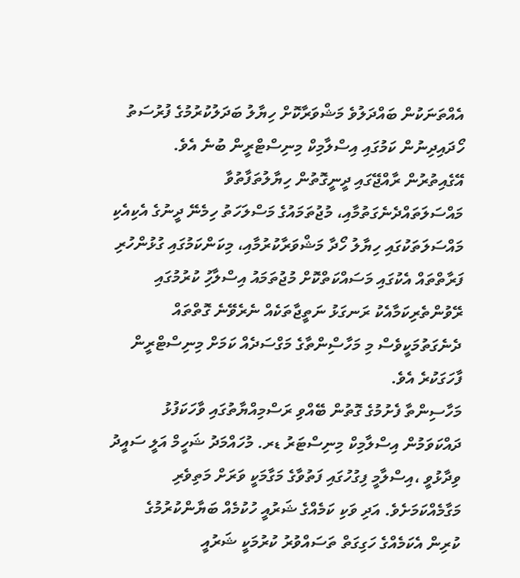އެއްތަނަކުން ބައްދަލުވެ މަޝްވަރާކޮށް ހިޔާލު ބަދަލުކުރުމުގެ ފުރުސަތު ހޯދައިދިނުން ކަމުގައި އިސްލާމިކް މިނިސްޓްރީން ބުނެ އެވެ.
އޭގެއިތުރުން ރާއްޖޭގައި ދީނީގޮތުން ހިޔާލުތަފާތުވާ މައްސަލަތައްދެނެގަތުމާއި، މުޖުތަމައުގެ މަސްލަހަތު ހިމެނޭ ދީނުގެ އެކިއެކި މައްސަލަތަކުގައި ހިޔާލު ހޯދާ މަޝްވަރާކުރުމާއި، މިކަންކަމުގައި ގުޅުންހުރި ފަރާތްތައް އެކުގައި މަސައްކަތްކޮށް މުޖުތަމައު އިސްލާހުި ކުރުމުގައި ރޭވުންތެރިކަމާއެކު ރަނގަޅު ނަތީޖާތަކެއް ނެރެވޭނެ ގޮތްތައް ދެނެގަތުމަކީވެސް މި މަހާސިްންތާގެ މަގްސަދެއް ކަމަށް މިނިސްޓްރީން ފާހަގަކުރެ އެވެ.
މަހާސިންތާ ފެށުމުގެ ގޮތުން ބޭއްވި ރަސްމިއްޔާތުގައި ވާހަކަފުޅު ދައްކަވަމުން އިސްލާމިކް މިނިސްޓަރު ޑރ. މުހައްމަދު ޝަހީމް އަލީ ސައީދު ވިދާޅުވީ ،އިސްލާމީ ފިގުހުގައި ފަތުވާގެ މަގާމަކީ ވަރަށް މަތިވެރި މަގާމެއްކަމަށެވެ. އަދި ވަކި ކަމެއްގެ ޝަރުއީ ހުކުމެއް ބަޔާންކުރުމުގެ ކުރިން އެކަމެއްގެ ހަގިގަތް ތަސައްވުރު ކުރުމަކީ ޝަރުއީ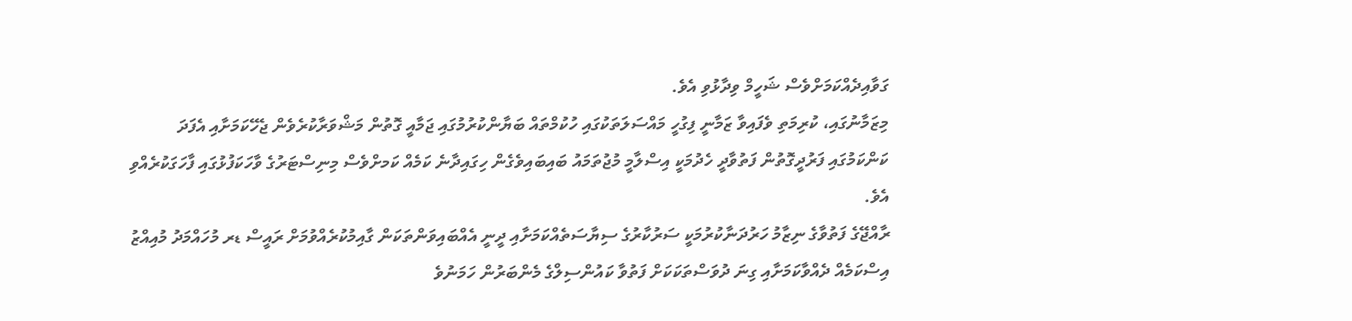ގަވާއިދެއްކަމަށްވެސް ޝަހީމް ވިދާޅުވި އެވެ.
މިޒަމާނުގައި، ކުރިމަތި ވެފައިވާ ޒަމާނީ ފިގުހީ މައްސަލަތަކުގައި ހުކުމްތައް ބަޔާންކުރުމުގައި ޖަމާއީ ގޮތުން މަޝްވަރާކުރެވެން ޖެހޭކަމަށާއި އެފަދަ ކަންކަމުގައި ފަރުދީގޮތުން ފަތުވާދީ ހެދުމަކީ އިސްލާމީ މުޖުތަމައު ބައިބައިވެގެން ހިގައިދާނެ ކަމެއް ކަމށްވެސް މިނިސްޓަރުގެ ވާހަކަފުޅުގައި ފާހަގަކުރެއްވި އެވެ.
ރާއްޖޭގެ ފަތުވާގެ ނިޒާމު ހަރުދަނާކުރުމަކީ ސަރުކާރުގެ ސިޔާސަތެއްކަމަށާއި ދީނީ އެއްބައިވަންތަކަން ގާއިމުކުރެއްވުމަށް ރައީސް ޑރ މުހައްމަދު މުއިއްޒު އިސްކަމެއް ދެއްވާކަމަށާއި ގިނަ ދުވަސްތަކަކަށް ފަތުވާ ކައުންސިލްގެ މެންބަރުން ހަމަނުވެ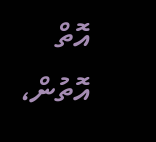އޮތް އޮތުން،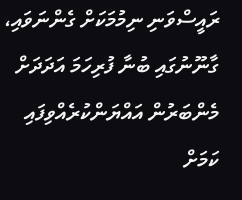ރައީސްވަނި ނިމުމަކަށް ގެންނަވައި، ގާނޫނުގައި ބުނާ ފުރިހަމަ އަދަދަށް މެންބަރުން އައްޔަންކުރެއްވިފައި ކަމަށް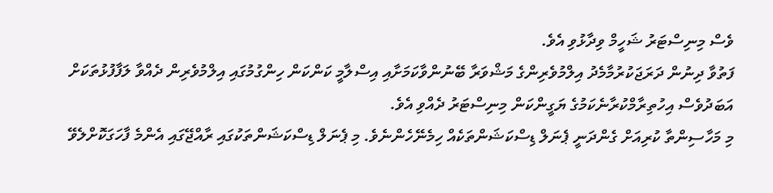ވެސް މިނިސްޓަރު ޝަހީމް ވިދާޅުވި އެވެ.
ފަތުވާ ދިނުން ދަރަޖަކުރުމާމެދު އިލްމުވެރިންގެ މަޝްވަރާ ބޭނުންވާކަމަށާއި އިސްލާމީ ކަންކަން ހިންގުމުގައި އިލްމުވެރިން ދެއްވާ ލަފާފުޅުތަކަށް އަބަދުވެސް އިހުތިރާމްކުރާނެކަމުގެ ޔަގީންކަން މިނިސްޓަރު ދެއްވި އެވެ.
މި މަހާސިންތާ ކުރިއަށް ގެންދަނީ ޕެނަލް ޑިސްކަޝަންތަކެއް ހިމެނޭހެންނެވެ. މި ޕެނަލް ޑިސްކަޝަންތަކުގައި ރާއްޖޭގައި އެންމެ ފާހަގަކޮށްލެވޭ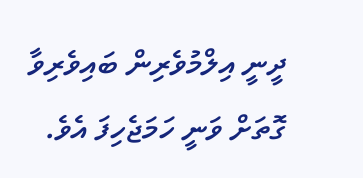ދީނީ އިލްމުވެރިން ބައިވެރިވާ ގޮތަށް ވަނީ ހަމަޖެހިފަ އެވެ.